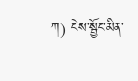ཀ) ངེས་སྦྱོང་མིན་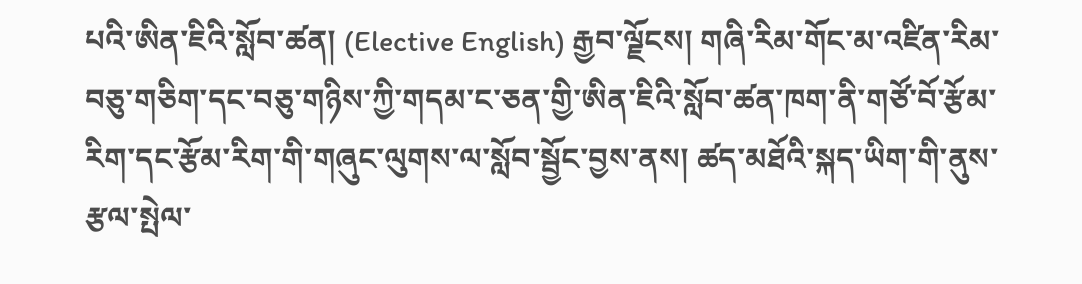པའི་ཨིན་ཇིའི་སློབ་ཚན། (Elective English) རྒྱབ་ལྗོངས། གཞི་རིམ་གོང་མ་འཛིན་རིམ་བཅུ་གཅིག་དང་བཅུ་གཉིས་ཀྱི་གདམ་ང་ཅན་གྱི་ཨིན་ཇིའི་སློབ་ཚན་ཁག་ནི་གཙོ་བོ་རྩོམ་རིག་དང་རྩོམ་རིག་གི་གཞུང་ལུགས་ལ་སློབ་སྦྱོང་བྱས་ནས། ཚད་མཐོའི་སྐད་ཡིག་གི་ནུས་རྩལ་སྤེལ་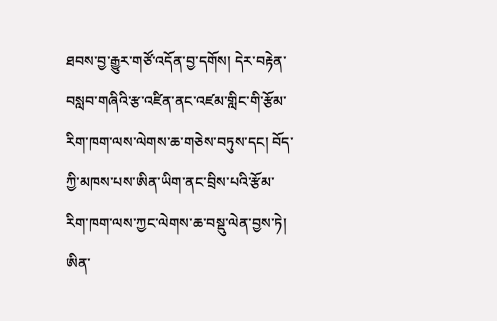ཐབས་བྱ་རྒྱུར་གཙོ་འདོན་བྱ་དགོས། དེར་བརྟེན་བསླབ་གཞིའི་རྩ་འཛིན་ནང་འཛམ་གླིང་གི་རྩོམ་རིག་ཁག་ལས་ལེགས་ཆ་གཅེས་བཏུས་དང། བོད་ཀྱི་མཁས་པས་ཨིན་ཡིག་ནང་བྲིས་པའི་རྩོམ་རིག་ཁག་ལས་ཀྱང་ལེགས་ཆ་བསྡུ་ལེན་བྱས་ཏེ། ཨིན་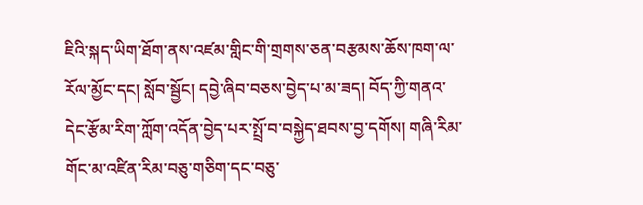ཇིའི་སྐད་ཡིག་ཐོག་ནས་འཛམ་གླིང་གི་གྲགས་ཅན་བརྩམས་ཆོས་ཁག་ལ་རོལ་མྱོང་དང། སློབ་སྦྱོང། དབྱེ་ཞིབ་བཅས་བྱེད་པ་མ་ཟད། བོད་ཀྱི་གནའ་དེང་རྩོམ་རིག་ཀློག་འདོན་བྱེད་པར་སྤྲོ་བ་བསྐྱེད་ཐབས་བྱ་དགོས། གཞི་རིམ་གོང་མ་འཛིན་རིམ་བཅུ་གཅིག་དང་བཅུ་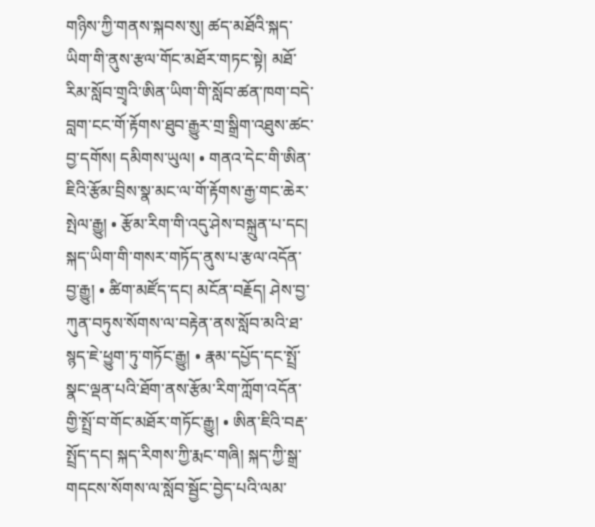གཉིས་ཀྱི་གནས་སྐབས་སུ། ཚད་མཐོའི་སྐད་ཡིག་གི་ནུས་རྩལ་གོང་མཐོར་གཏང་སྟེ། མཐོ་རིམ་སློབ་གྲྭའི་ཨིན་ཡིག་གི་སློབ་ཚན་ཁག་བདེ་བླག་ངང་གོ་རྟོགས་ཐུབ་རྒྱུར་གྲ་སྒྲིག་འཐུས་ཚང་བྱ་དགོས། དམིགས་ཡུལ། • གནའ་དེང་གི་ཨིན་ཇིའི་རྩོམ་བྲིས་སྣ་མང་ལ་གོ་རྟོགས་རྒྱ་གང་ཆེར་སྤེལ་རྒྱུ། • རྩོམ་རིག་གི་འདུ་ཤེས་བསྐྲུན་པ་དང། སྐད་ཡིག་གི་གསར་གཏོད་ནུས་པ་རྩལ་འདོན་བྱ་རྒྱུ། • ཚིག་མཛོད་དང། མངོན་བརྗོད། ཤེས་བྱ་ཀུན་བཏུས་སོགས་ལ་བརྟེན་ནས་སློབ་མའི་ཐ་སྙད་ཇེ་ཕྱུག་ཏུ་གཏོང་རྒྱུ། • རྣམ་དཔྱོད་དང་སྤྲོ་སྣང་ལྡན་པའི་ཐོག་ནས་རྩོམ་རིག་ཀློག་འདོན་གྱི་སྤྲོ་བ་གོང་མཐོར་གཏོང་རྒྱུ། • ཨིན་ཇིའི་བརྡ་སྤྲོད་དང། སྐད་རིགས་ཀྱི་རྨང་གཞི། སྐད་ཀྱི་སྒྲ་གདངས་སོགས་ལ་སློབ་སྦྱོང་བྱེད་པའི་ལམ་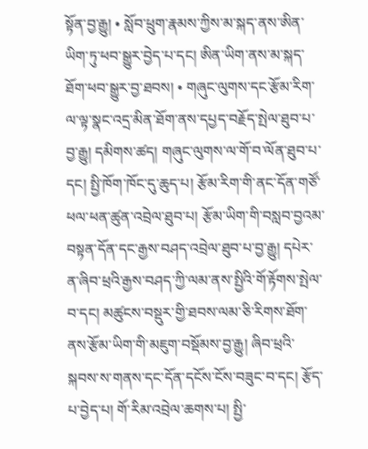སྟོན་བྱ་རྒྱུ། • སློབ་ཕྲུག་རྣམས་ཀྱིས་མ་སྐད་ནས་ཨིན་ཡིག་ཏུ་ཕབ་སྒྱུར་བྱེད་པ་དང། ཨིན་ཡིག་ནས་མ་སྐད་ཐོག་ཕབ་སྒྱུར་བྱ་ཐབས། • གཞུང་ལུགས་དང་རྩོམ་རིག་ལ་ལྟ་སྣང་འདྲ་མིན་ཐོག་ནས་དཔྱད་བརྗོད་སྤེལ་ཐུབ་པ་བྱ་རྒྱུ། དམིགས་ཚད། གཞུང་ལུགས་ལ་གོ་བ་ལོན་ཐུབ་པ་དང། སྤྱི་ཁོག་ཁོང་དུ་ཆུད་པ། རྩོམ་རིག་གི་ནང་དོན་གཙོ་ཕལ་ཕན་ཚུན་འབྲེལ་ཐུབ་པ། རྩོམ་ཡིག་གི་བསླབ་བྱའམ་བསྟན་དོན་དང་རྒྱས་བཤད་འབྲེལ་ཐུབ་པ་བྱ་རྒྱུ། དཔེར་ན་ཞིབ་ཕྲའི་རྒྱས་བཤད་ཀྱི་ལམ་ནས་སྤྱིའི་གོ་རྟོགས་སྤེལ་བ་དང། མཚུངས་བསྡུར་གྱི་ཐབས་ལམ་ཅི་རིགས་ཐོག་ནས་རྩོམ་ཡིག་གི་མཇུག་བསྡོམས་བྱ་རྒྱུ། ཞིབ་ཕྲའི་སྐབས་ས་གནས་དང་དོན་དངོས་ངོས་བཟུང་བ་དང། རྩོད་པ་བྱེད་པ། གོ་རིམ་འབྲེལ་ཆགས་པ། སྤྱི་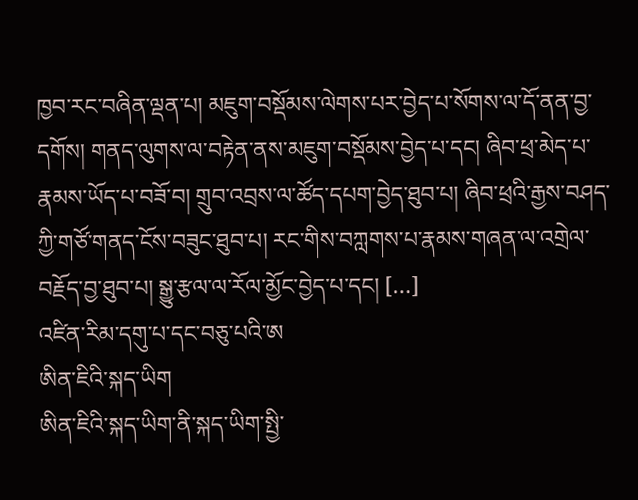ཁྱབ་རང་བཞིན་ལྡན་པ། མཇུག་བསྡོམས་ལེགས་པར་བྱེད་པ་སོགས་ལ་དོ་ནན་བྱ་དགོས། གནད་ལུགས་ལ་བརྟེན་ནས་མཇུག་བསྡོམས་བྱེད་པ་དང། ཞིབ་ཕྲ་མེད་པ་རྣམས་ཡོད་པ་བཟོ་བ། གྲུབ་འབྲས་ལ་ཚོད་དཔག་བྱེད་ཐུབ་པ། ཞིབ་ཕྲའི་རྒྱས་བཤད་ཀྱི་གཙོ་གནད་ངོས་བཟུང་ཐུབ་པ། རང་གིས་བཀླགས་པ་རྣམས་གཞན་ལ་འགྲེལ་བརྗོད་བྱ་ཐུབ་པ། སྒྱུ་རྩལ་ལ་རོལ་མྱོང་བྱེད་པ་དང། […]
འཛིན་རིམ་དགུ་པ་དང་བཅུ་པའི་ཨ
ཨིན་ཇིའི་སྐད་ཡིག
ཨིན་ཇིའི་སྐད་ཡིག་ནི་སྐད་ཡིག་སྤྱི་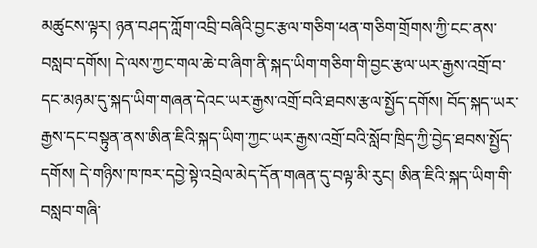མཚུངས་ལྟར། ཉན་བཤད་ཀློག་འབྲི་བཞིའི་བྱང་རྩལ་གཅིག་ཕན་གཅིག་གྲོགས་ཀྱི་ངང་ནས་བསླབ་དགོས། དེ་ལས་ཀྱང་གལ་ཆེ་བ་ཞིག་ནི་སྐད་ཡིག་གཅིག་གི་བྱང་རྩལ་ཡར་རྒྱས་འགྲོ་བ་དང་མཉམ་དུ་སྐད་ཡིག་གཞན་དེའང་ཡར་རྒྱས་འགྲོ་བའི་ཐབས་རྩལ་སྤྱོད་དགོས། བོད་སྐད་ཡར་རྒྱས་དང་བསྟུན་ནས་ཨིན་ཇིའི་སྐད་ཡིག་ཀྱང་ཡར་རྒྱས་འགྲོ་བའི་སློབ་ཁྲིད་ཀྱི་བྱེད་ཐབས་སྤྱོད་དགོས། དེ་གཉིས་ཁ་ཁར་དབྱེ་སྟེ་འབྲེལ་མེད་དོན་གཞན་དུ་བལྟ་མི་རུང། ཨིན་ཇིའི་སྐད་ཡིག་གི་བསླབ་གཞི་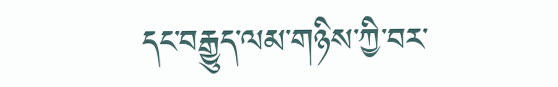དང་བརྒྱུད་ལམ་གཉིས་ཀྱི་བར་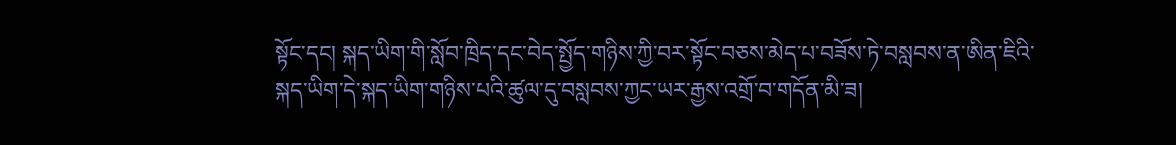སྟོང་དང། སྐད་ཡིག་གི་སློབ་ཁྲིད་དང་བེད་སྤྱོད་གཉིས་ཀྱི་བར་སྟོང་བཅས་མེད་པ་བཟོས་ཏེ་བསླབས་ན་ཨིན་ཇིའི་སྐད་ཡིག་དེ་སྐད་ཡིག་གཉིས་པའི་ཚུལ་དུ་བསླབས་ཀྱང་ཡར་རྒྱས་འགྲོ་བ་གདོན་མི་ཟ།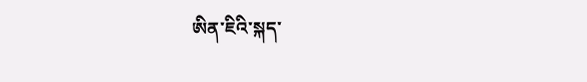ཨིན་ཇིའི་སྐད་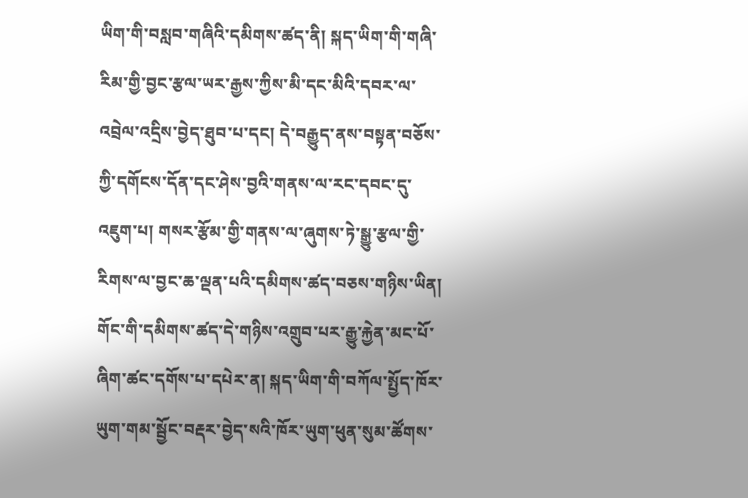ཡིག་གི་བསླབ་གཞིའི་དམིགས་ཚད་ནི། སྐད་ཡིག་གི་གཞི་རིམ་གྱི་བྱང་རྩལ་ཡར་རྒྱས་ཀྱིས་མི་དང་མིའི་དབར་ལ་འབྲེལ་འདྲིས་བྱེད་ཐུབ་པ་དང། དེ་བརྒྱུད་ནས་བསྟན་བཅོས་ཀྱི་དགོངས་དོན་དང་ཤེས་བྱའི་གནས་ལ་རང་དབང་དུ་འཇུག་པ། གསར་རྩོམ་གྱི་གནས་ལ་ཞུགས་ཏེ་སྒྱུ་རྩལ་གྱི་རིགས་ལ་བྱང་ཆ་ལྡན་པའི་དམིགས་ཚད་བཅས་གཉིས་ཡིན། གོང་གི་དམིགས་ཚད་དེ་གཉིས་འགྲུབ་པར་རྒྱུ་རྐྱེན་མང་པོ་ཞིག་ཚང་དགོས་པ་དཔེར་ན། སྐད་ཡིག་གི་བཀོལ་སྤྱོད་ཁོར་ཡུག་གམ་སྦྱོང་བརྡར་བྱེད་སའི་ཁོར་ཡུག་ཕུན་སུམ་ཚོགས་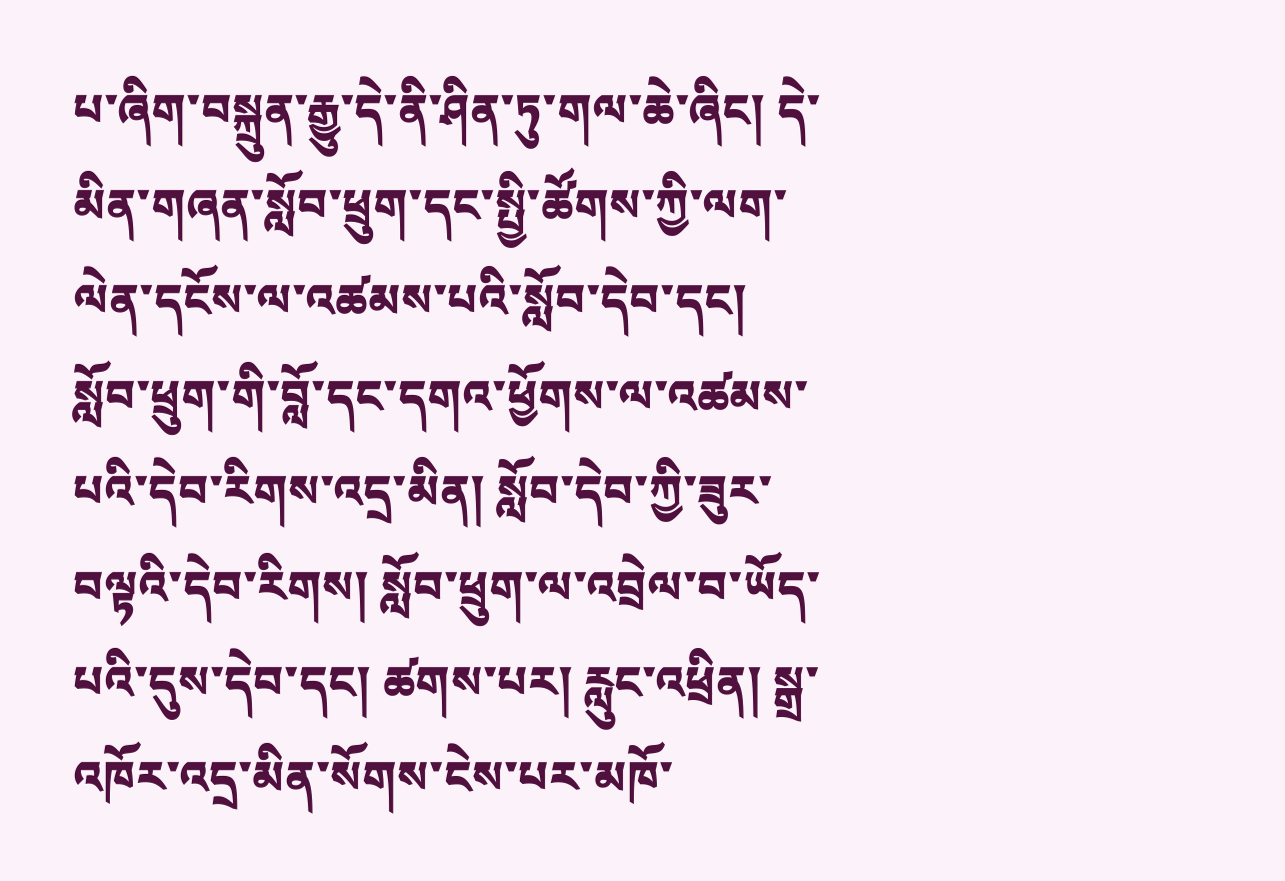པ་ཞིག་བསྐྲུན་རྒྱུ་དེ་ནི་ཤིན་ཏུ་གལ་ཆེ་ཞིང། དེ་མིན་གཞན་སློབ་ཕྲུག་དང་སྤྱི་ཚོགས་ཀྱི་ལག་ལེན་དངོས་ལ་འཚམས་པའི་སློབ་དེབ་དང། སློབ་ཕྲུག་གི་བློ་དང་དགའ་ཕྱོགས་ལ་འཚམས་པའི་དེབ་རིགས་འདྲ་མིན། སློབ་དེབ་ཀྱི་ཟུར་བལྟའི་དེབ་རིགས། སློབ་ཕྲུག་ལ་འབྲེལ་བ་ཡོད་པའི་དུས་དེབ་དང། ཚགས་པར། རླུང་འཕྲིན། སྒྲ་འཁོར་འདྲ་མིན་སོགས་ངེས་པར་མཁོ་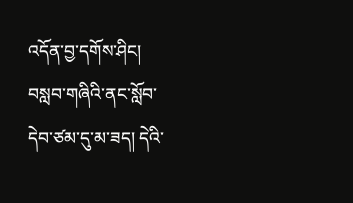འདོན་བྱ་དགོས་ཤིང། བསླབ་གཞིའི་ནང་སློབ་དེབ་ཙམ་དུ་མ་ཟད། དེའི་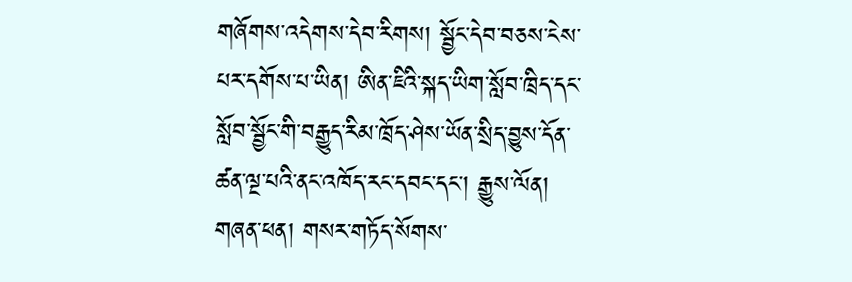གཞོགས་འདེགས་དེབ་རིགས། སྦྱོང་དེབ་བཅས་ངེས་པར་དགོས་པ་ཡིན། ཨིན་ཇིའི་སྐད་ཡིག་སློབ་ཁྲིད་དང་སློབ་སྦྱོང་གི་བརྒྱུད་རིམ་ཁྲོད་ཤེས་ཡོན་སྲིད་བྱུས་དོན་ཚན་ལྔ་པའི་ནང་འཁོད་རང་དབང་དང་། རྒྱུས་ལོན། གཞན་ཕན། གསར་གཏོད་སོགས་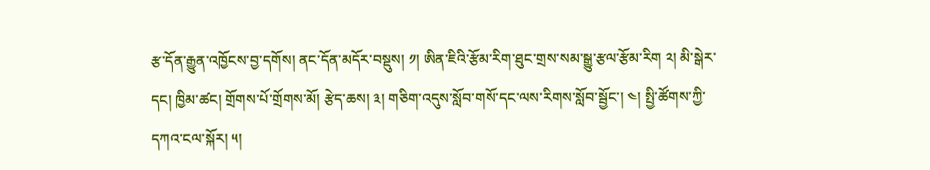རྩ་དོན་རྒྱུན་འཁྱོངས་བྱ་དགོས། ནང་དོན་མདོར་བསྡུས། ༡། ཨིན་ཇིའི་རྩོམ་རིག་ཐུང་གྲས་སམ་སྒྱུ་རྩལ་རྩོམ་རིག ༢། མི་སྒེར་དང། ཁྱིམ་ཚང། གྲོགས་པོ་གྲོགས་མོ། རྩེད་ཆས། ༣། གཅིག་འདུས་སློབ་གསོ་དང་ལས་རིགས་སློབ་སྦྱོང་། ༤། སྤྱི་ཚོགས་ཀྱི་དཀའ་ངལ་སྐོར། ༥།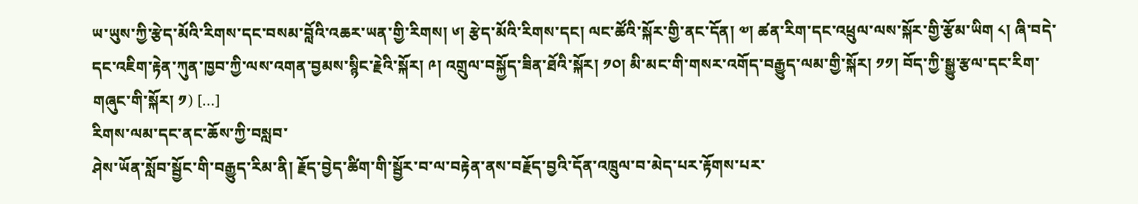ཡ་ཡུས་ཀྱི་རྩེད་མོའི་རིགས་དང་བསམ་བློའི་འཆར་ཡན་གྱི་རིགས། ༦། རྩེད་མོའི་རིགས་དང། ལང་ཚོའི་སྐོར་གྱི་ནང་དོན། ༧། ཚན་རིག་དང་འཕྲུལ་ལས་སྐོར་གྱི་རྩོམ་ཡིག ༨། ཞི་བདེ་དང་འཇིག་རྟེན་ཀུན་ཁྱབ་ཀྱི་ལས་འགན་བྱམས་སྙིང་རྗེའི་སྐོར། ༩། འགྲུལ་བསྐྱོད་ཟིན་ཐོའི་སྐོར། ༡༠། མི་མང་གི་གསར་འགོད་བརྒྱུད་ལམ་གྱི་སྐོར། ༡༡། བོད་ཀྱི་སྒྱུ་རྩལ་དང་རིག་གཞུང་གི་སྐོར། ༡) […]
རིགས་ལམ་དང་ནང་ཆོས་ཀྱི་བསླབ་
ཤེས་ཡོན་སློབ་སྦྱོང་གི་བརྒྱུད་རིམ་ནི། རྗོད་བྱེད་ཚིག་གི་སྦྱོར་བ་ལ་བརྟེན་ནས་བརྗོད་བྱའི་དོན་འཁྲུལ་བ་མེད་པར་རྟོགས་པར་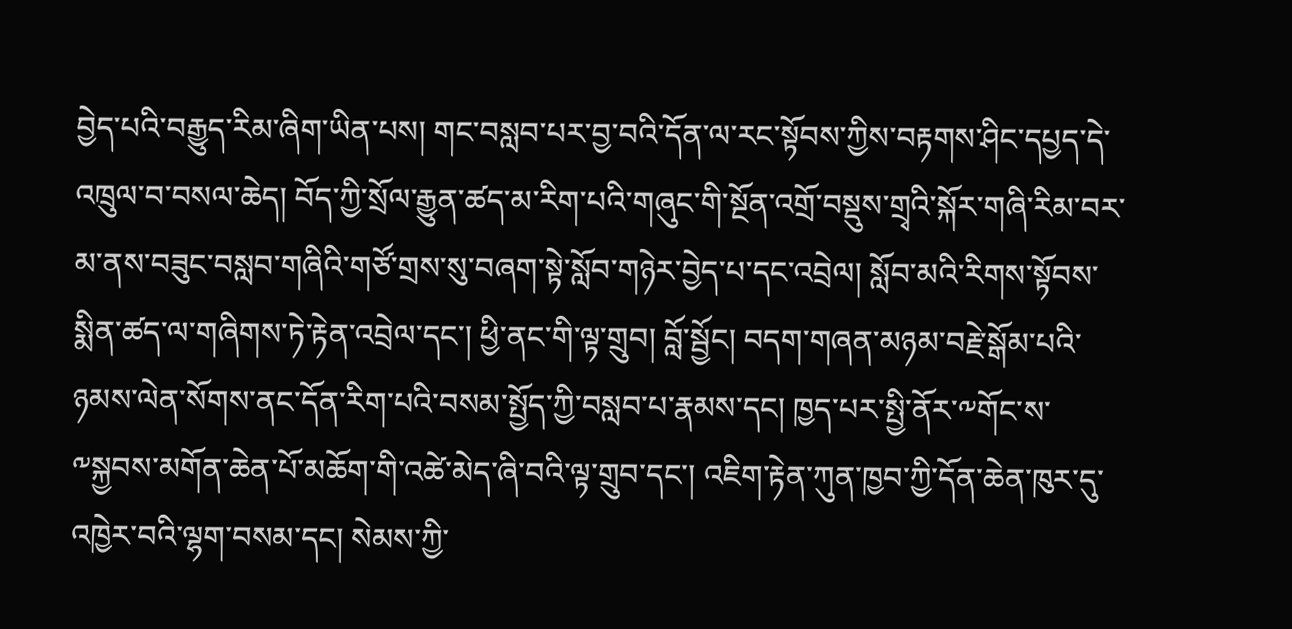བྱེད་པའི་བརྒྱུད་རིམ་ཞིག་ཡིན་པས། གང་བསླབ་པར་བྱ་བའི་དོན་ལ་རང་སྟོབས་ཀྱིས་བརྟགས་ཤིང་དཔྱད་དེ་འཁྲུལ་བ་བསལ་ཆེད། བོད་ཀྱི་སྲོལ་རྒྱུན་ཚད་མ་རིག་པའི་གཞུང་གི་སྔོན་འགྲོ་བསྡུས་གྲྭའི་སྐོར་གཞི་རིམ་བར་མ་ནས་བཟུང་བསླབ་གཞིའི་གཙོ་གྲས་སུ་བཞག་སྟེ་སློབ་གཉེར་བྱེད་པ་དང་འབྲེལ། སློབ་མའི་རིགས་སྟོབས་སྨིན་ཚད་ལ་གཞིགས་ཏེ་རྟེན་འབྲེལ་དང་། ཕྱི་ནང་གི་ལྟ་གྲུབ། བློ་སྦྱོང། བདག་གཞན་མཉམ་བརྗེ་སྒོམ་པའི་ཉམས་ལེན་སོགས་ནང་དོན་རིག་པའི་བསམ་སྤྱོད་ཀྱི་བསླབ་པ་རྣམས་དང། ཁྱད་པར་སྤྱི་ནོར་༸གོང་ས་༸སྐྱབས་མགོན་ཆེན་པོ་མཆོག་གི་འཚེ་མེད་ཞི་བའི་ལྟ་གྲུབ་དང་། འཇིག་རྟེན་ཀུན་ཁྱབ་ཀྱི་དོན་ཆེན་ཁུར་དུ་འཁྱེར་བའི་ལྷག་བསམ་དང། སེམས་ཀྱི་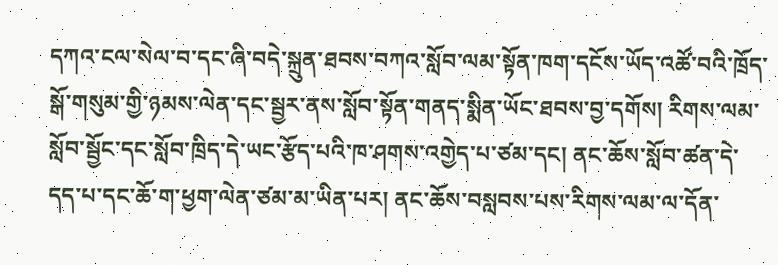དཀའ་ངལ་སེལ་བ་དང་ཞི་བདེ་སྐྲུན་ཐབས་བཀའ་སློབ་ལམ་སྟོན་ཁག་དངོས་ཡོད་འཚོ་བའི་ཁྲོད་སྒོ་གསུམ་གྱི་ཉམས་ལེན་དང་སྦྱར་ནས་སློབ་སྟོན་གནད་སྨིན་ཡོང་ཐབས་བྱ་དགོས། རིགས་ལམ་སློབ་སྦྱོང་དང་སློབ་ཁྲིད་དེ་ཡང་རྩོད་པའི་ཁ་ཤགས་འགྱེད་པ་ཙམ་དང། ནང་ཆོས་སློབ་ཚན་དེ་དད་པ་དང་ཆོ་ག་ཕྱག་ལེན་ཙམ་མ་ཡིན་པར། ནང་ཆོས་བསླབས་པས་རིགས་ལམ་ལ་དོན་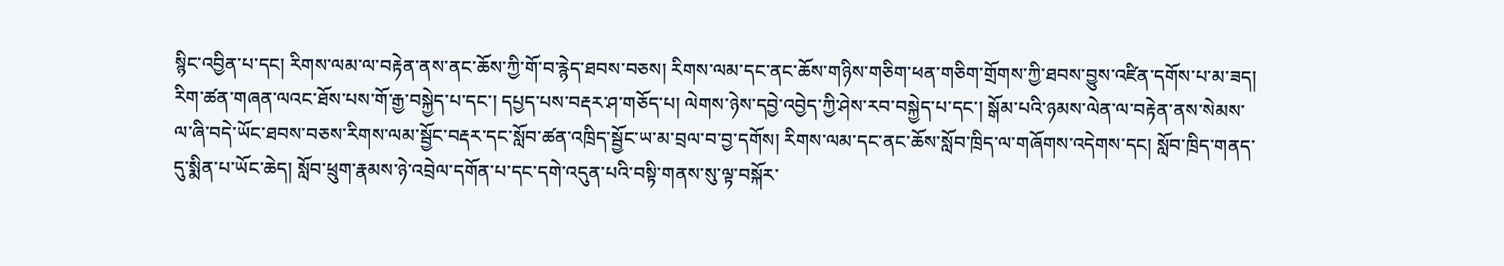སྙིང་འབྱིན་པ་དང། རིགས་ལམ་ལ་བརྟེན་ནས་ནང་ཆོས་ཀྱི་གོ་བ་རྙེད་ཐབས་བཅས། རིགས་ལམ་དང་ནང་ཆོས་གཉིས་གཅིག་ཕན་གཅིག་གྲོགས་ཀྱི་ཐབས་བྱུས་འཛིན་དགོས་པ་མ་ཟད། རིག་ཚན་གཞན་ལའང་ཐོས་པས་གོ་རྒྱ་བསྐྱེད་པ་དང་། དཔྱད་པས་བརྡར་ཤ་གཅོད་པ། ལེགས་ཉེས་དབྱེ་འབྱེད་ཀྱི་ཤེས་རབ་བསྐྱེད་པ་དང་། སྒོམ་པའི་ཉམས་ལེན་ལ་བརྟེན་ནས་སེམས་ལ་ཞི་བདེ་ཡོང་ཐབས་བཅས་རིགས་ལམ་སྦྱོང་བརྡར་དང་སློབ་ཚན་འཁྲིད་སྦྱོང་ཡ་མ་བྲལ་བ་བྱ་དགོས། རིགས་ལམ་དང་ནང་ཆོས་སློབ་ཁྲིད་ལ་གཞོགས་འདེགས་དང། སློབ་ཁྲིད་གནད་དུ་སྨིན་པ་ཡོང་ཆེད། སློབ་ཕྲུག་རྣམས་ཉེ་འབྲེལ་དགོན་པ་དང་དགེ་འདུན་པའི་བསྟི་གནས་སུ་ལྟ་བསྐོར་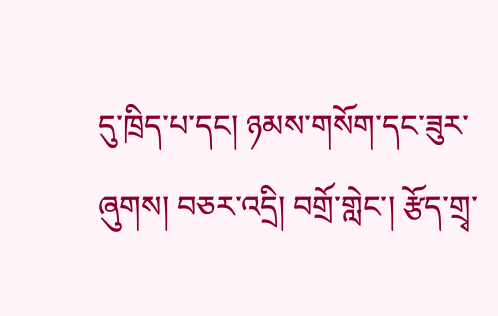དུ་ཁྲིད་པ་དང། ཉམས་གསོག་དང་ཟུར་ཞུགས། བཅར་འདྲི། བགྲོ་གླེང་། རྩོད་གྲྭ་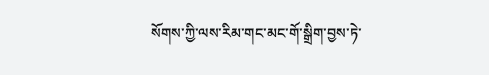སོགས་ཀྱི་ལས་རིམ་གང་མང་གོ་སྒྲིག་བྱས་ཏེ་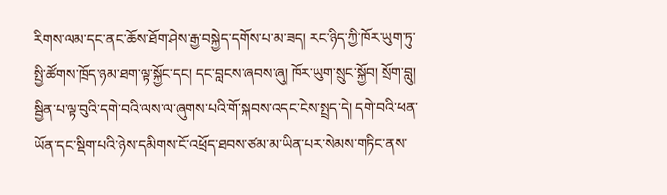རིགས་ལམ་དང་ནང་ཆོས་ཐོག་ཤེས་རྒྱ་བསྐྱེད་དགོས་པ་མ་ཟད། རང་ཉིད་ཀྱི་ཁོར་ཡུག་ཏུ་སྤྱི་ཚོགས་ཁྲོད་ཉམ་ཐག་ལྟ་སྐྱོང་དང། དང་བླངས་ཞབས་ཞུ། ཁོར་ཡུག་སྲུང་སྐྱོབ། སྲོག་བླུ། སྦྱིན་པ་ལྟ་བུའི་དགེ་བའི་ལས་ལ་ཞུགས་པའི་གོ་སྐབས་འདང་ངེས་སྤྲད་དེ། དགེ་བའི་ཕན་ཡོན་དང་སྡིག་པའི་ཉེས་དམིགས་ངོ་འཕྲོད་ཐབས་ཙམ་མ་ཡིན་པར་སེམས་གཏིང་ནས་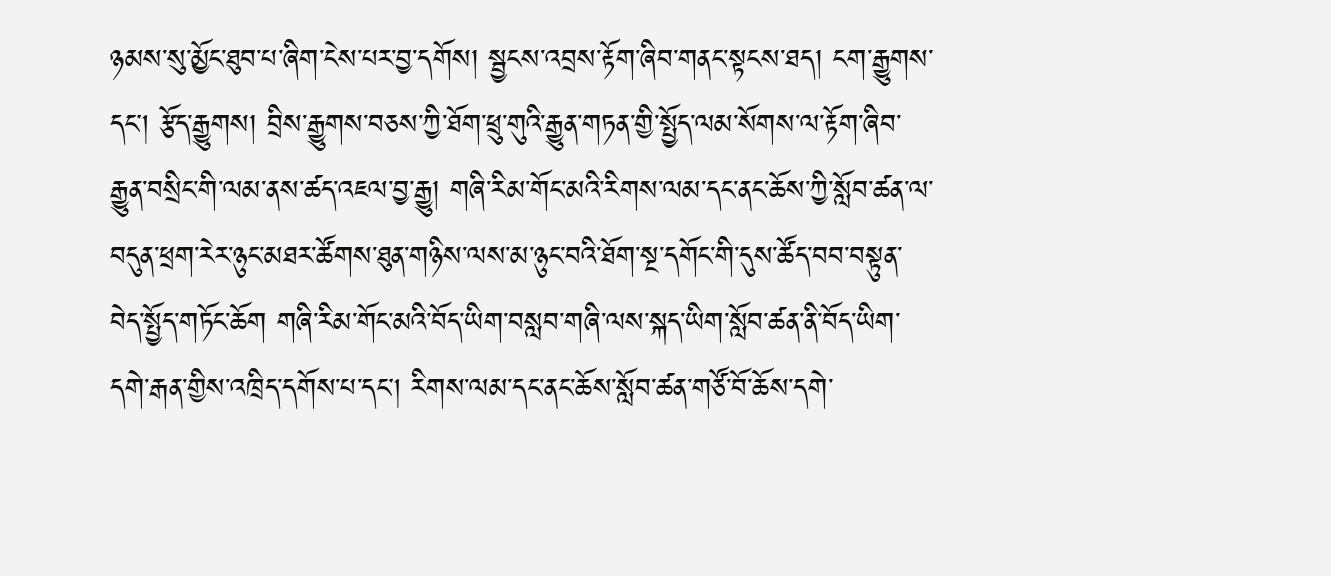ཉམས་སུ་མྱོང་ཐུབ་པ་ཞིག་ངེས་པར་བྱ་དགོས། སྦྱངས་འབྲས་རྟོག་ཞིབ་གནང་སྟངས་ཐད། ངག་རྒྱུགས་དང། རྩོད་རྒྱུགས། བྲིས་རྒྱུགས་བཅས་ཀྱི་ཐོག་ཕྲུ་གུའི་རྒྱུན་གཏན་གྱི་སྤྱོད་ལམ་སོགས་ལ་རྟོག་ཞིབ་རྒྱུན་བསྲིང་གི་ལམ་ནས་ཚད་འཇལ་བྱ་རྒྱུ། གཞི་རིམ་གོང་མའི་རིགས་ལམ་དང་ནང་ཆོས་ཀྱི་སློབ་ཚན་ལ་བདུན་ཕྲག་རེར་ཉུང་མཐར་ཚོགས་ཐུན་གཉིས་ལས་མ་ཉུང་བའི་ཐོག་སྔ་དགོང་གི་དུས་ཚོད་བབ་བསྟུན་བེད་སྤྱོད་གཏོང་ཆོག གཞི་རིམ་གོང་མའི་བོད་ཡིག་བསླབ་གཞི་ལས་སྐད་ཡིག་སློབ་ཚན་ནི་བོད་ཡིག་དགེ་རྒན་གྱིས་འཁྲིད་དགོས་པ་དང། རིགས་ལམ་དང་ནང་ཆོས་སློབ་ཚན་གཙོ་བོ་ཆོས་དགེ་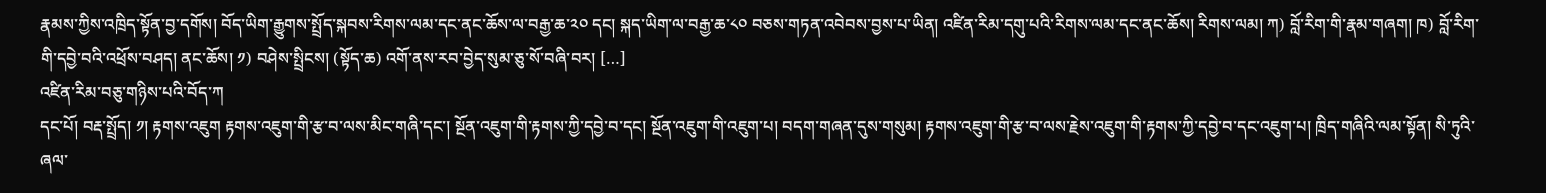རྣམས་ཀྱིས་འཁྲིད་སྟོན་བྱ་དགོས། བོད་ཡིག་རྒྱུགས་སྤྲོད་སྐབས་རིགས་ལམ་དང་ནང་ཆོས་ལ་བརྒྱ་ཆ་༢༠ དང། སྐད་ཡིག་ལ་བརྒྱ་ཆ་༨༠ བཅས་གཏན་འབེབས་བྱས་པ་ཡིན། འཛིན་རིམ་དགུ་པའི་རིགས་ལམ་དང་ནང་ཆོས། རིགས་ལམ། ཀ) བློ་རིག་གི་རྣམ་གཞག། ཁ) བློ་རིག་གི་དབྱེ་བའི་འཕྲོས་བཤད། ནང་ཆོས། ༡) བཤེས་སྤྲིངས། (སྟོད་ཆ) འགོ་ནས་རབ་བྱེད་སུམ་ཅུ་སོ་བཞི་བར། […]
འཛིན་རིམ་བཅུ་གཉིས་པའི་བོད་ཀ
དང་པོ། བརྡ་སྤྲོད། ༡། རྟགས་འཇུག རྟགས་འཇུག་གི་རྩ་བ་ལས་མིང་གཞི་དང་། སྔོན་འཇུག་གི་རྟགས་ཀྱི་དབྱེ་བ་དང། སྔོན་འཇུག་གི་འཇུག་པ། བདག་གཞན་དུས་གསུམ། རྟགས་འཇུག་གི་རྩ་བ་ལས་རྗེས་འཇུག་གི་རྟགས་ཀྱི་དབྱེ་བ་དང་འཇུག་པ། ཁྲིད་གཞིའི་ལམ་སྟོན། སི་ཏུའི་ཞལ་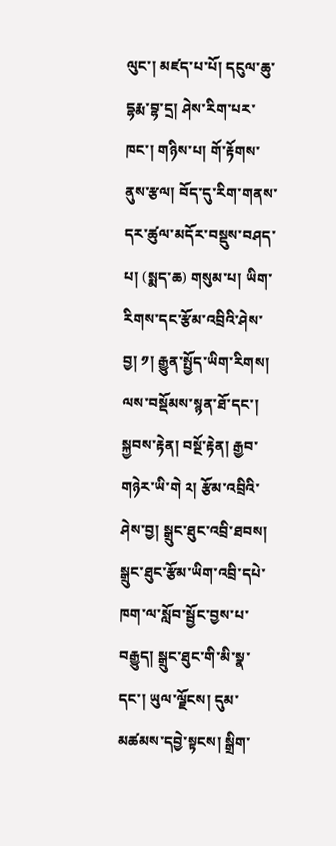ལུང་། མཛད་པ་པོ། དངུལ་ཆུ་དྷརྨ་བྷ་དྲ། ཤེས་རིག་པར་ཁང་། གཉིས་པ། གོ་རྟོགས་ནུས་རྩལ། བོད་དུ་རིག་གནས་དར་ཚུལ་མདོར་བསྡུས་བཤད་པ། (སྨད་ཆ) གསུམ་པ། ཡིག་རིགས་དང་རྩོམ་འབྲིའི་ཤེས་བྱ། ༡། རྒྱུན་སྤྱོད་ཡིག་རིགས། ལས་བསྡོམས་སྙན་ཐོ་དང་། སྐྱབས་རྟེན། བསྔོ་རྟེན། རྒྱབ་གཉེར་ཡི་གེ ༢། རྩོམ་འབྲིའི་ཤེས་བྱ། སྒྲུང་ཐུང་འབྲི་ཐབས། སྒྲུང་ཐུང་རྩོམ་ཡིག་འབྲི་དཔེ་ཁག་ལ་སློབ་སྦྱོང་བྱས་པ་བརྒྱུད། སྒྲུང་ཐུང་གི་མི་སྣ་དང་། ཡུལ་ལྗོངས། དུམ་མཚམས་དབྱེ་སྟངས། སྒྲིག་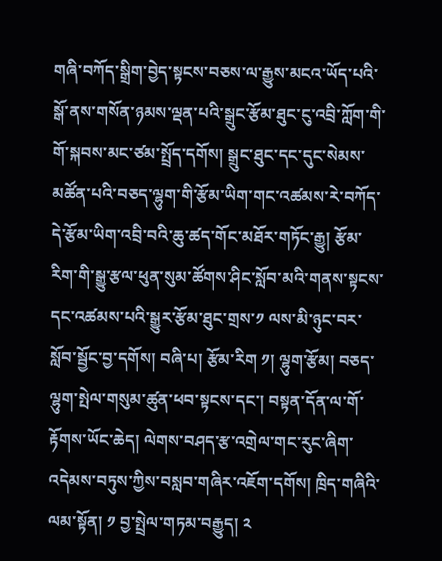གཞི་བཀོད་སྒྲིག་བྱེད་སྟངས་བཅས་ལ་རྒྱུས་མངའ་ཡོད་པའི་སྒོ་ནས་གསོན་ཉམས་ལྡན་པའི་སྒྲུང་རྩོམ་ཐུང་ངུ་འབྲི་ཀློག་གི་གོ་སྐབས་མང་ཙམ་སྤྲོད་དགོས། སྒྲུང་ཐུང་དང་དུང་སེམས་མཚོན་པའི་བཅད་ལྷུག་གི་རྩོམ་ཡིག་གང་འཚམས་རེ་བཀོད་དེ་རྩོམ་ཡིག་འབྲི་བའི་ཆུ་ཚད་གོང་མཐོར་གཏོང་རྒྱུ། རྩོམ་རིག་གི་སྒྱུ་རྩལ་ཕུན་སུམ་ཚོགས་ཤིང་སློབ་མའི་གནས་སྟངས་དང་འཚམས་པའི་སྒྱུར་རྩོམ་ཐུང་གྲས་༡ ལས་མི་ཉུང་བར་སློབ་སྦྱོང་བྱ་དགོས། བཞི་པ། རྩོམ་རིག ༡། ལྷུག་རྩོམ། བཅད་ལྷུག་སྤེལ་གསུམ་ཚུན་ཕབ་སྟངས་དང་། བསྟན་དོན་ལ་གོ་རྟོགས་ཡོང་ཆེད། ལེགས་བཤད་རྩ་འགྲེལ་གང་རུང་ཞིག་འདེམས་བཏུས་ཀྱིས་བསླབ་གཞིར་འཇོག་དགོས། ཁྲིད་གཞིའི་ལམ་སྟོན། ༡ བྱ་སྤྲེལ་གཏམ་བརྒྱུད། ༢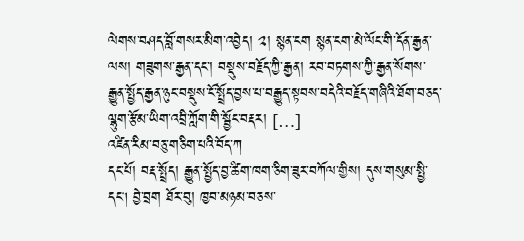ལེགས་བཤད་བློ་གསར་མིག་འབྱེད། ༢། སྙན་ངག སྙན་ངག་མེ་ལོང་གི་དོན་རྒྱན་ལས། གཟུགས་རྒྱན་དང་། བསྡུས་བརྗོད་ཀྱི་རྒྱན། རབ་བཏགས་ཀྱི་རྒྱན་སོགས་རྒྱུན་སྤྱོད་རྒྱན་ཉུང་བསྡུས་ངོ་སྤྲོད་བྱས་པ་བརྒྱུད་སྟབས་བདེའི་བརྗོད་གཞིའི་ཐོག་བཅད་ལྷུག་རྩོམ་ཡིག་འབྲི་ཀློག་གི་སྦྱོང་བརྡར། […]
འཛིན་རིམ་བཅུ་གཅིག་པའི་བོད་ཀ
དང་པོ། བརྡ་སྤྲོད། རྒྱུན་སྤྱོད་བྱ་ཚིག་ཁག་ཅིག་ཟུར་བཀོལ་གྱིས། དུས་གསུམ་སྤྱི་དང། བྱེ་བྲག ཐོར་བུ། ཁྱབ་མཉམ་བཅས་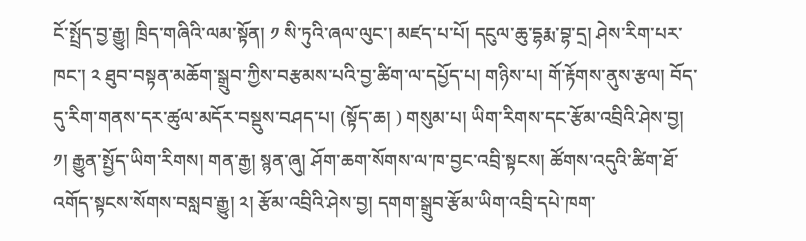ངོ་སྤྲོད་བྱ་རྒྱུ། ཁྲིད་གཞིའི་ལམ་སྟོན། ༡ སི་ཏུའི་ཞལ་ལུང་། མཛད་པ་པོ། དངུལ་ཆུ་དྷརྨ་བྷ་དྲ། ཤེས་རིག་པར་ཁང་། ༢ ཐུབ་བསྟན་མཆོག་སྒྲུབ་ཀྱིས་བརྩམས་པའི་བྱ་ཚིག་ལ་དཔྱོད་པ། གཉིས་པ། གོ་རྟོགས་ནུས་རྩལ། བོད་དུ་རིག་གནས་དར་ཚུལ་མདོར་བསྡུས་བཤད་པ། (སྟོད་ཆ། ) གསུམ་པ། ཡིག་རིགས་དང་རྩོམ་འབྲིའི་ཤེས་བྱ། ༡། རྒྱུན་སྤྱོད་ཡིག་རིགས། གན་རྒྱ། སྙན་ཞུ། ཤོག་ཆག་སོགས་ལ་ཁ་བྱང་འབྲི་སྟངས། ཚོགས་འདུའི་ཚིག་ཐོ་འགོད་སྟངས་སོགས་བསླབ་རྒྱུ། ༢། རྩོམ་འབྲིའི་ཤེས་བྱ། དགག་སྒྲུབ་རྩོམ་ཡིག་འབྲི་དཔེ་ཁག་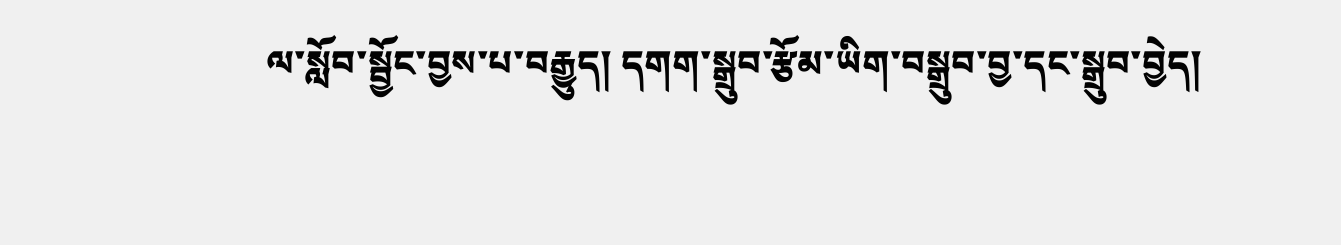ལ་སློབ་སྦྱོང་བྱས་པ་བརྒྱུད། དགག་སྒྲུབ་རྩོམ་ཡིག་བསྒྲུབ་བྱ་དང་སྒྲུབ་བྱེད།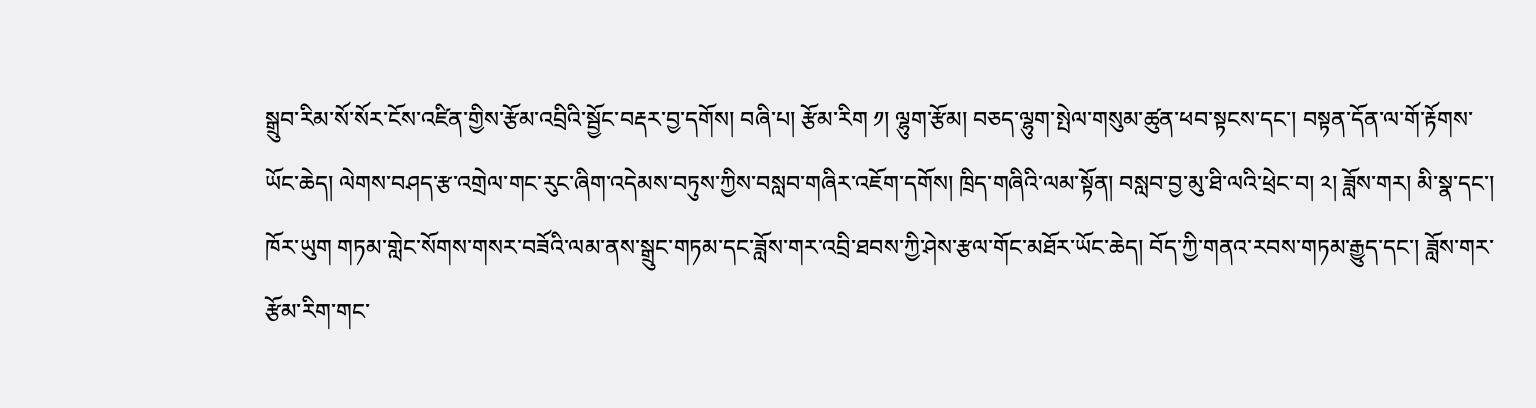སྒྲུབ་རིམ་སོ་སོར་ངོས་འཛིན་གྱིས་རྩོམ་འབྲིའི་སྦྱོང་བརྡར་བྱ་དགོས། བཞི་པ། རྩོམ་རིག ༡། ལྷུག་རྩོམ། བཅད་ལྷུག་སྤེལ་གསུམ་ཚུན་ཕབ་སྟངས་དང་། བསྟན་དོན་ལ་གོ་རྟོགས་ཡོང་ཆེད། ལེགས་བཤད་རྩ་འགྲེལ་གང་རུང་ཞིག་འདེམས་བཏུས་ཀྱིས་བསླབ་གཞིར་འཇོག་དགོས། ཁྲིད་གཞིའི་ལམ་སྟོན། བསླབ་བྱ་མུ་ཐི་ལའི་ཕྲེང་བ། ༢། ཟློས་གར། མི་སྣ་དང་། ཁོར་ཡུག གཏམ་གླེང་སོགས་གསར་བཟོའི་ལམ་ནས་སྒྲུང་གཏམ་དང་ཟློས་གར་འབྲི་ཐབས་ཀྱི་ཤེས་རྩལ་གོང་མཐོར་ཡོང་ཆེད། བོད་ཀྱི་གནའ་རབས་གཏམ་རྒྱུད་དང་། ཟློས་གར་རྩོམ་རིག་གང་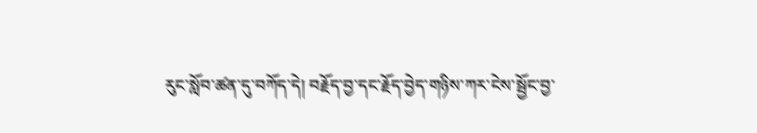རུང་སློབ་ཚན་དུ་བཀོད་དེ། བརྗོད་བྱ་དང་རྗོད་བྱེད་གཉིས་ཀར་ངེས་སྦྱོང་བྱ་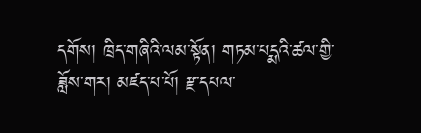དགོས། ཁྲིད་གཞིའི་ལམ་སྟོན། གཏམ་པདྨའི་ཚལ་གྱི་ཟློས་གར། མཛད་པ་པོ། རྫ་དཔལ་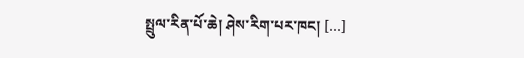སྤྲུལ་རིན་པོ་ཆེ། ཤེས་རིག་པར་ཁང། […]